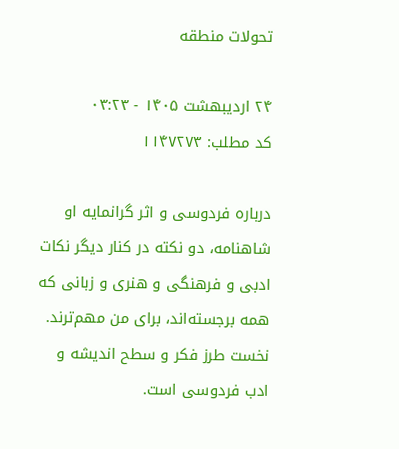تحولات منطقه

۲۴ اردیبهشت ۱۴۰۵ - ۰۳:۲۳
کد مطلب: ۱۱۴۷۲۷۳

درباره فردوسی و اثر گرانمایه او شاهنامه، دو نکته در کنار دیگر نکات ادبی و فرهنگی و هنری و زبانی که همه برجسته‌اند، برای من مهم‌ترند. نخست طرز فکر و سطح اندیشه و ادب فردوسی است.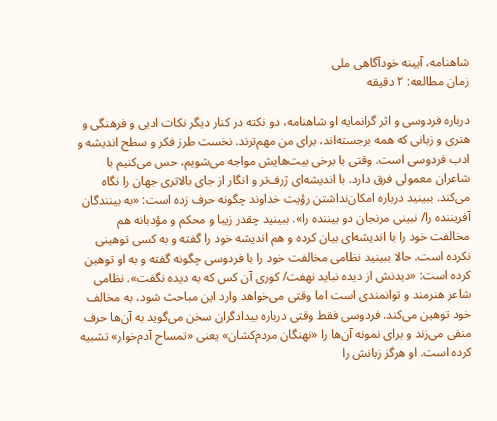شاهنامه، آیینه خودآگاهی ملی
زمان مطالعه: ۲ دقیقه

درباره فردوسی و اثر گرانمایه او شاهنامه، دو نکته در کنار دیگر نکات ادبی و فرهنگی و هنری و زبانی که همه برجسته‌اند، برای من مهم‌ترند. نخست طرز فکر و سطح اندیشه و ادب فردوسی است. وقتی با برخی بیت‌هایش مواجه می‌شویم، حس می‌کنیم با شاعران معمولی فرق دارد. با اندیشه‌ای ژرف‌تر و انگار از جای بالاتری جهان را نگاه می‌کند. ببینید درباره امکان‌نداشتن رؤیت خداوند چگونه حرف زده است: «به بینندگان آفریننده را/ نبینی مرنجان دو بیننده را». ببینید چقدر زیبا و محکم و مؤدبانه هم مخالفت خود را با اندیشه‌ای بیان کرده و هم اندیشه خود را گفته و به کسی توهینی نکرده است. حالا ببینید نظامی مخالفت خود را با فردوسی چگونه گفته و به او توهین کرده است: «دیدنش از دیده نباید نهفت/ کوری آن کس که به دیده نگفت». نظامی شاعر هنرمند و توانمندی است اما وقتی می‌خواهد وارد این مباحث شود، به مخالف خود توهین می‌کند. فردوسی فقط وقتی درباره بیدادگران سخن می‌گوید به آن‌ها حرف منفی می‌زند و برای نمونه آن‌ها را «نهنگان مردم‌کشان» یعنی «تمساح آدم‌خوار» تشبیه کرده است. او هرگز زبانش را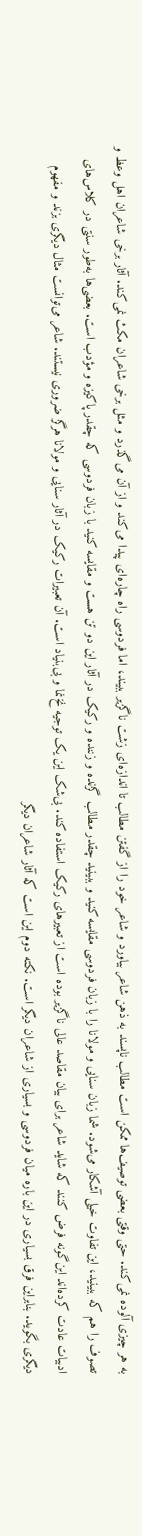به هر چیزی آلوده نمی‌کند. حتی وقتی بعضی توصیف‌ها ممکن است مطالب ناپسند به ذهن شاعر بیاورد و شاعر خود را از گفتن مطالب تا اندازه‌ای زشت ناگزیر ببیند، اما فردوسی راه چاره‌ای پیدا می‌کند و از آن می‌گذرد و مثل برخی شاعران مکث نمی‌کند. آثار برخی شاعران اهل وعظ و تصوف را هم که ببینید، این تفاوت خیلی آشکار می‌شود. شما زبان سنایی و مولانا را با زبان فردوسی مقایسه کنید و ببینید چقدر مطالب گزنده و زننده و رکیک در آثار این دو تن هست و مقایسه کنید با زبان فردوسی که چقدر پاکیزه و مؤدب است. بعضی‌ها به‌طور سنتی در کلاس‌های ادبیات عادت کرده‌اند این‌گونه فرض کنند که شاید شاعر برای بیان مقاصد عالی ناگزیر بوده است از تعبیرهای رکیک استفاده کند. بی‌شک این یک توجیه نخ‌نما و بی‌بنیاد است. آن تعبیرات رکیک در آثار سنایی و مولانا هرگز ضروری نیستند. شاعر می‌توانست مثال دیگری بزند و مفهوم دیگری بگوید. بنابراین فرق بسیاری در این باره میان فردوسی و بسیاری از شاعران دیگر است. نکته دوم این است که آثار شاعران دیگر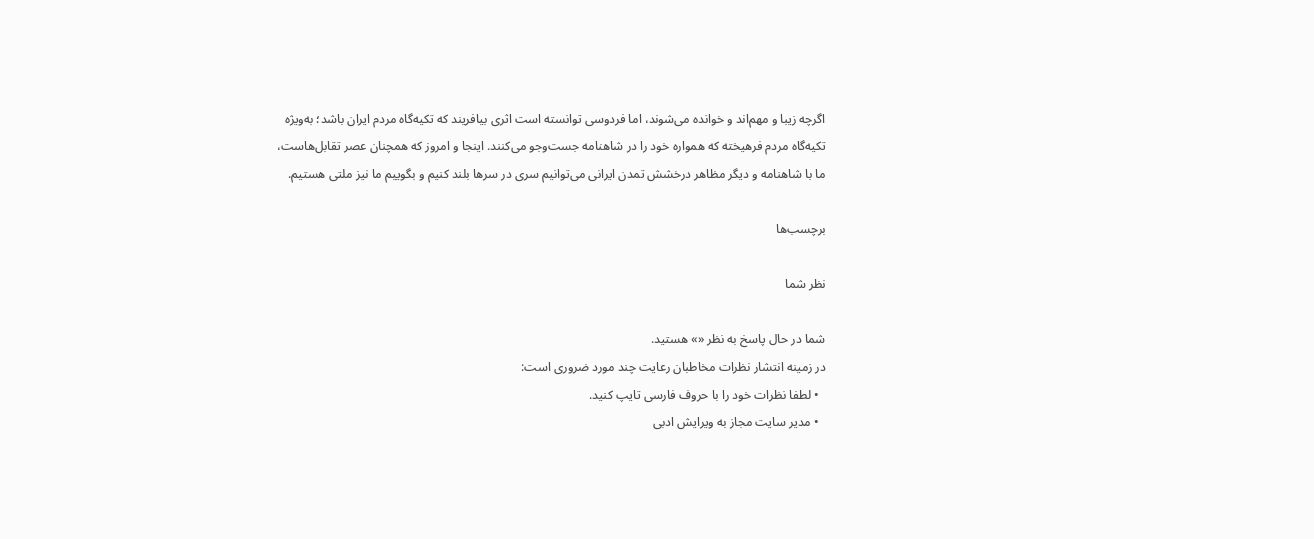اگرچه زیبا و مهم‌اند و خوانده می‌شوند، اما فردوسی توانسته است اثری بیافریند که تکیه‌گاه مردم ایران باشد؛ به‌ویژه تکیه‌گاه مردم فرهیخته که همواره خود را در شاهنامه جست‌وجو می‌کنند. اینجا و امروز که همچنان عصر تقابل‌هاست، ما با شاهنامه و دیگر مظاهر درخشش تمدن ایرانی می‌توانیم سری در سرها بلند کنیم و بگوییم ما نیز ملتی هستیم.

برچسب‌ها

نظر شما

شما در حال پاسخ به نظر «» هستید.
در زمینه انتشار نظرات مخاطبان رعایت چند مورد ضروری است:
  • لطفا نظرات خود را با حروف فارسی تایپ کنید.
  • مدیر سایت مجاز به ویرایش ادبی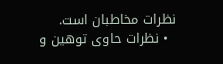نظرات مخاطبان است.
  • نظرات حاوی توهین و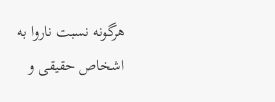هرگونه نسبت ناروا به اشخاص حقیقی و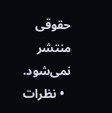حقوقی منتشر نمی‌شود.
  • نظرات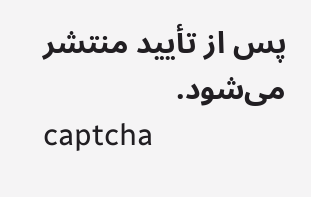پس از تأیید منتشر می‌شود.
captcha